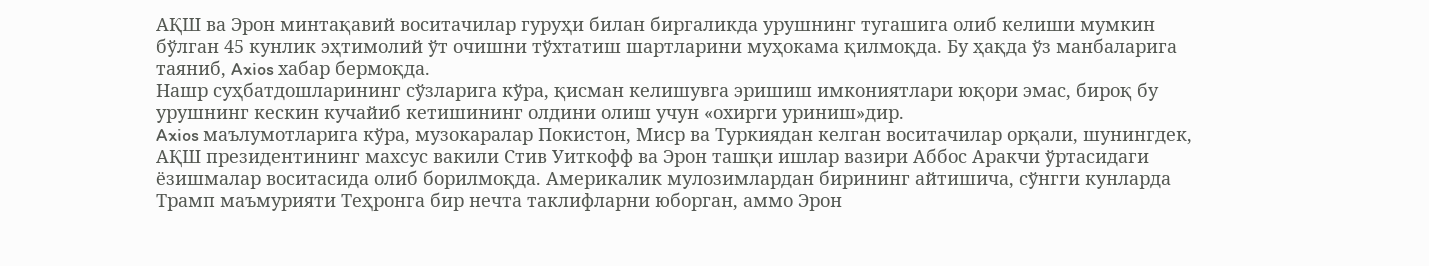АҚШ ва Эрон минтақавий воситачилар гуруҳи билан биргаликда урушнинг тугашига олиб келиши мумкин бўлган 45 кунлик эҳтимолий ўт очишни тўхтатиш шартларини муҳокама қилмоқда. Бу ҳақда ўз манбаларига таяниб, Axios хабар бермоқда.
Нашр суҳбатдошларининг сўзларига кўра, қисман келишувга эришиш имкониятлари юқори эмас, бироқ бу урушнинг кескин кучайиб кетишининг олдини олиш учун «охирги уриниш»дир.
Axios маълумотларига кўра, музокаралар Покистон, Миср ва Туркиядан келган воситачилар орқали, шунингдек, АҚШ президентининг махсус вакили Стив Уиткофф ва Эрон ташқи ишлар вазири Аббос Аракчи ўртасидаги ёзишмалар воситасида олиб борилмоқда. Америкалик мулозимлардан бирининг айтишича, сўнгги кунларда Трамп маъмурияти Теҳронга бир нечта таклифларни юборган, аммо Эрон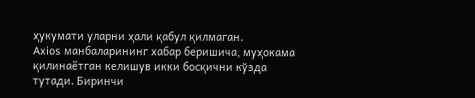ҳукумати уларни ҳали қабул қилмаган.
Axios манбаларининг хабар беришича, муҳокама қилинаётган келишув икки босқични кўзда тутади. Биринчи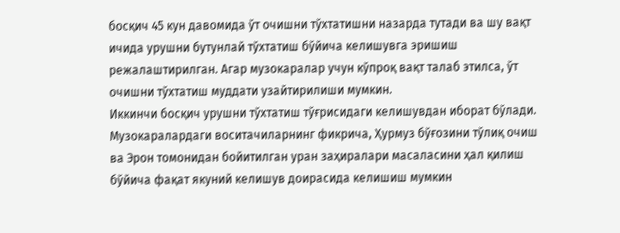босқич 45 кун давомида ўт очишни тўхтатишни назарда тутади ва шу вақт ичида урушни бутунлай тўхтатиш бўйича келишувга эришиш режалаштирилган. Агар музокаралар учун кўпроқ вақт талаб этилса, ўт очишни тўхтатиш муддати узайтирилиши мумкин.
Иккинчи босқич урушни тўхтатиш тўғрисидаги келишувдан иборат бўлади. Музокаралардаги воситачиларнинг фикрича, Ҳурмуз бўғозини тўлиқ очиш ва Эрон томонидан бойитилган уран заҳиралари масаласини ҳал қилиш бўйича фақат якуний келишув доирасида келишиш мумкин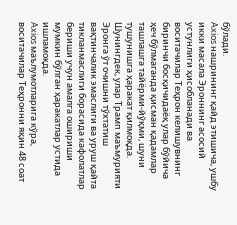бўлади.
Axios нашрининг қайд этишича, ушбу икки масала Эроннинг асосий устунлиги ҳисобланади ва воситачилар Теҳрон келишувнинг биринчи босқичидаёқ улар бўйича ҳеч бўлмаганда қисман қадамлар ташлашга тайёрми-йўқми, шуни тушунишга ҳаракат қилмоқда. Шунингдек, улар Трамп маъмурияти Эронга ўт очишни тўхтатиш вақтинчалик эмаслиги ва уруш қайта тикланмаслиги борасида кафолатлар бериши учун амалга ошириши мумкин бўлган ҳаракатлар устида ишламоқда.
Axios маълумотларига кўра, воситачилар Теҳронни яқин 48 соат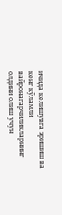ичида келишувга эришиш ва кенг кўламли вайронагарчиликларнинг олдини олиш учун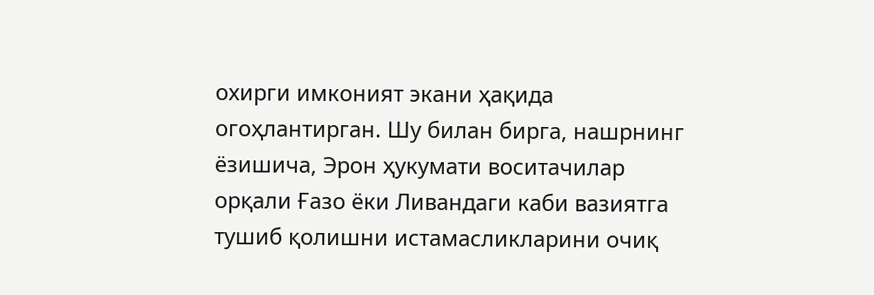охирги имконият экани ҳақида огоҳлантирган. Шу билан бирга, нашрнинг ёзишича, Эрон ҳукумати воситачилар орқали Ғазо ёки Ливандаги каби вазиятга тушиб қолишни истамасликларини очиқ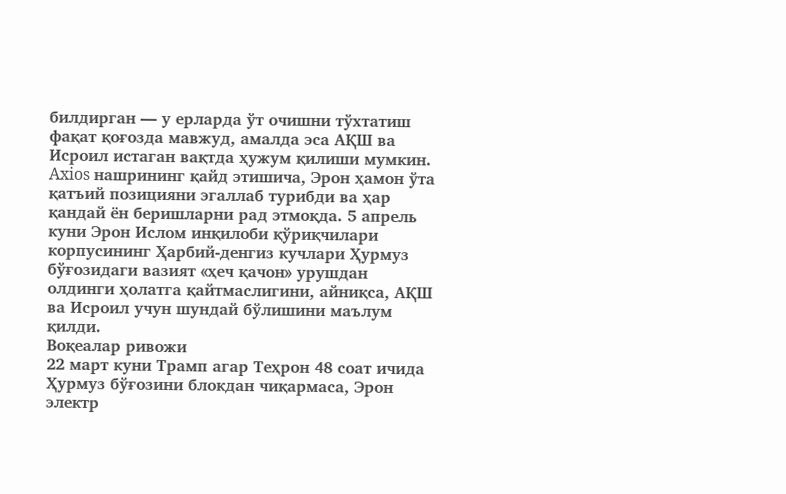билдирган — у ерларда ўт очишни тўхтатиш фақат қоғозда мавжуд, амалда эса АҚШ ва Исроил истаган вақтда ҳужум қилиши мумкин.
Axios нашрининг қайд этишича, Эрон ҳамон ўта қатъий позицияни эгаллаб турибди ва ҳар қандай ён беришларни рад этмоқда. 5 апрель куни Эрон Ислом инқилоби қўриқчилари корпусининг Ҳарбий-денгиз кучлари Ҳурмуз бўғозидаги вазият «ҳеч қачон» урушдан олдинги ҳолатга қайтмаслигини, айниқса, АҚШ ва Исроил учун шундай бўлишини маълум қилди.
Воқеалар ривожи
22 март куни Трамп агар Теҳрон 48 соат ичида Ҳурмуз бўғозини блокдан чиқармаса, Эрон электр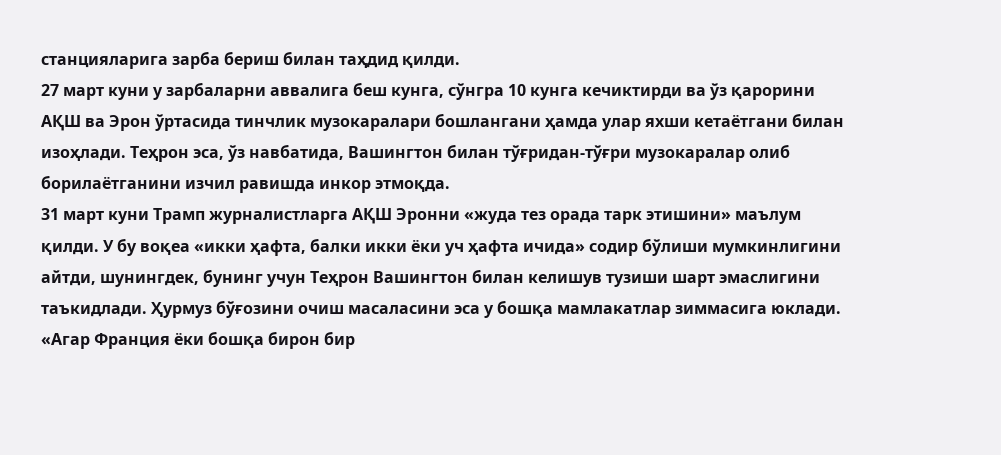станцияларига зарба бериш билан таҳдид қилди.
27 март куни у зарбаларни аввалига беш кунга, сўнгра 10 кунга кечиктирди ва ўз қарорини АҚШ ва Эрон ўртасида тинчлик музокаралари бошлангани ҳамда улар яхши кетаётгани билан изоҳлади. Теҳрон эса, ўз навбатида, Вашингтон билан тўғридан-тўғри музокаралар олиб борилаётганини изчил равишда инкор этмоқда.
31 март куни Трамп журналистларга АҚШ Эронни «жуда тез орада тарк этишини» маълум қилди. У бу воқеа «икки ҳафта, балки икки ёки уч ҳафта ичида» содир бўлиши мумкинлигини айтди, шунингдек, бунинг учун Теҳрон Вашингтон билан келишув тузиши шарт эмаслигини таъкидлади. Ҳурмуз бўғозини очиш масаласини эса у бошқа мамлакатлар зиммасига юклади. «Агар Франция ёки бошқа бирон бир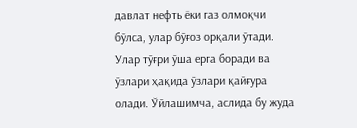давлат нефть ёки газ олмоқчи бўлса, улар бўғоз орқали ўтади. Улар тўғри ўша ерга боради ва ўзлари ҳақида ўзлари қайғура олади. Ўйлашимча, аслида бу жуда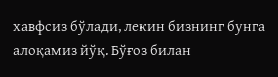хавфсиз бўлади, лекин бизнинг бунга алоқамиз йўқ. Бўғоз билан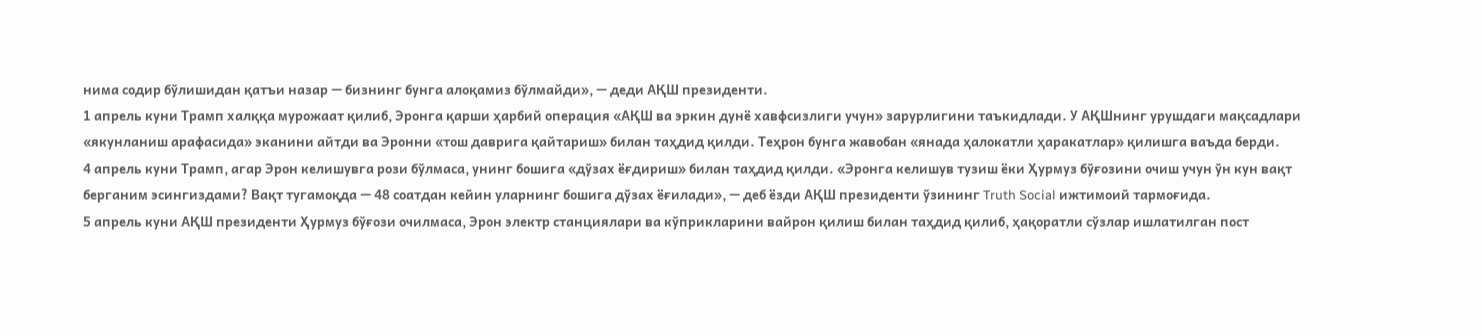нима содир бўлишидан қатъи назар — бизнинг бунга алоқамиз бўлмайди», — деди АҚШ президенти.
1 апрель куни Трамп халққа мурожаат қилиб, Эронга қарши ҳарбий операция «АҚШ ва эркин дунё хавфсизлиги учун» зарурлигини таъкидлади. У АҚШнинг урушдаги мақсадлари «якунланиш арафасида» эканини айтди ва Эронни «тош даврига қайтариш» билан таҳдид қилди. Теҳрон бунга жавобан «янада ҳалокатли ҳаракатлар» қилишга ваъда берди.
4 апрель куни Трамп, агар Эрон келишувга рози бўлмаса, унинг бошига «дўзах ёғдириш» билан таҳдид қилди. «Эронга келишув тузиш ёки Ҳурмуз бўғозини очиш учун ўн кун вақт берганим эсингиздами? Вақт тугамоқда — 48 соатдан кейин уларнинг бошига дўзах ёғилади», — деб ёзди АҚШ президенти ўзининг Truth Social ижтимоий тармоғида.
5 апрель куни АҚШ президенти Ҳурмуз бўғози очилмаса, Эрон электр станциялари ва кўприкларини вайрон қилиш билан таҳдид қилиб, ҳақоратли сўзлар ишлатилган пост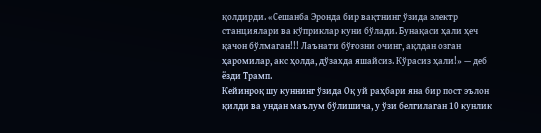қолдирди. «Сешанба Эронда бир вақтнинг ўзида электр станциялари ва кўприклар куни бўлади. Бунақаси ҳали ҳеч қачон бўлмаган!!! Лаънати бўғозни очинг, ақлдан озган ҳаромилар, акс ҳолда, дўзахда яшайсиз. Кўрасиз ҳали!» — деб ёзди Трамп.
Кейинроқ шу куннинг ўзида Оқ уй раҳбари яна бир пост эълон қилди ва ундан маълум бўлишича, у ўзи белгилаган 10 кунлик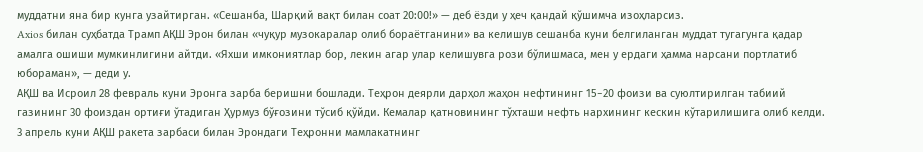муддатни яна бир кунга узайтирган. «Сешанба, Шарқий вақт билан соат 20:00!» — деб ёзди у ҳеч қандай қўшимча изоҳларсиз.
Axios билан суҳбатда Трамп АҚШ Эрон билан «чуқур музокаралар олиб бораётганини» ва келишув сешанба куни белгиланган муддат тугагунга қадар амалга ошиши мумкинлигини айтди. «Яхши имкониятлар бор, лекин агар улар келишувга рози бўлишмаса, мен у ердаги ҳамма нарсани портлатиб юбораман», — деди у.
АҚШ ва Исроил 28 февраль куни Эронга зарба беришни бошлади. Теҳрон деярли дарҳол жаҳон нефтининг 15−20 фоизи ва суюлтирилган табиий газининг 30 фоиздан ортиғи ўтадиган Ҳурмуз бўғозини тўсиб қўйди. Кемалар қатновининг тўхташи нефть нархининг кескин кўтарилишига олиб келди.
3 апрель куни АҚШ ракета зарбаси билан Эрондаги Теҳронни мамлакатнинг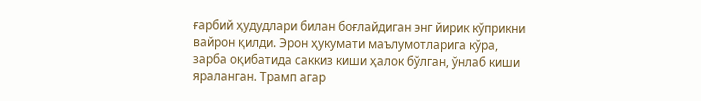ғарбий ҳудудлари билан боғлайдиган энг йирик кўприкни вайрон қилди. Эрон ҳукумати маълумотларига кўра, зарба оқибатида саккиз киши ҳалок бўлган, ўнлаб киши яраланган. Трамп агар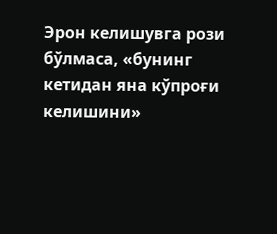Эрон келишувга рози бўлмаса, «бунинг кетидан яна кўпроғи келишини»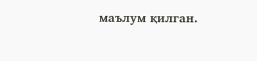маълум қилган.